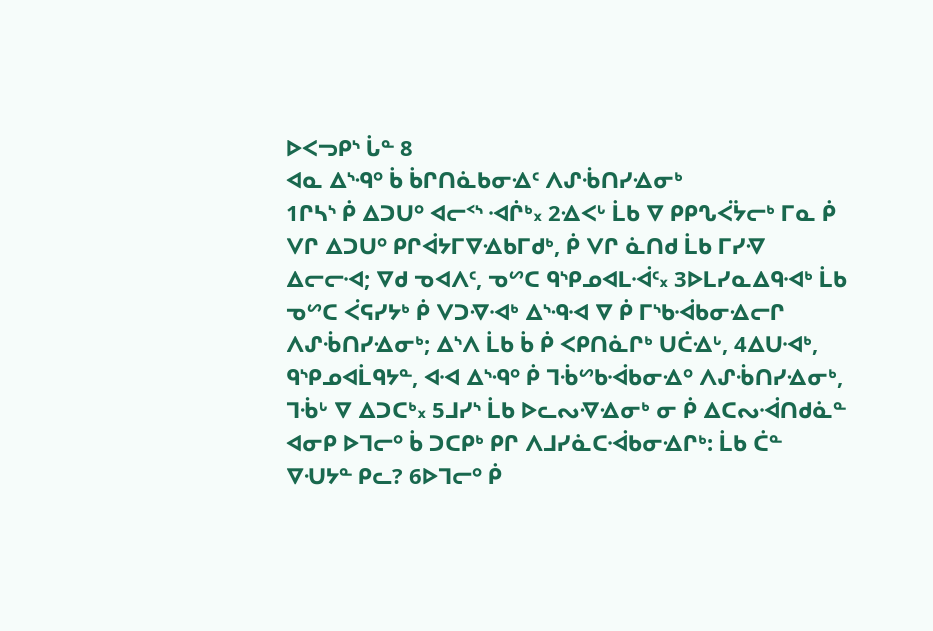ᐅᐸᓓᑭᔅ ᒑᓐ 8
ᐊᓇ ᐃᔅᑴᐤ ᑳ ᑳᒋᑎᓈᑲᓂᐎᑦ ᐱᔑᒀᑎᓯᐎᓂᒃ
1ᒋᓴᔅ ᑮ ᐃᑐᑌᐤ ᐊᓕᑉᔅ ᐗᒌᒃ᙮ 2ᐎᐸᒡ ᒫᑲ ᐁ ᑭᑭᔐᐹᔮᓕᒃ ᒥᓇ ᑮ ᐯᒋ ᐃᑐᑌᐤ ᑭᒋᐋᔭᒥᐁᐎᑲᒥᑯᒃ, ᑮ ᐯᒋ ᓈᑎᑯ ᒫᑲ ᒥᓯᐌ ᐃᓕᓕᐗ; ᐁᑯ ᓀᐊᐱᑦ, ᓀᔥᑕ ᑫᔅᑭᓄᐊᒪᐙᑦ᙮ 3ᐅᒪᓯᓇᐃᑫᐗᒃ ᒫᑲ ᓀᔥᑕ ᐹᕋᓯᔭᒃ ᑮ ᐯᑐᐌᐗᒃ ᐃᔅᑴᐗ ᐁ ᑮ ᒥᔅᑲᐙᑲᓂᐎᓕᒋ ᐱᔑᒀᑎᓯᐎᓂᒃ; ᐃᔅᐱ ᒫᑲ ᑳ ᑮ ᐸᑭᑎᓈᒋᒃ ᑌᑖᐎᒡ, 4ᐃᑌᐗᒃ, ᑫᔅᑭᓄᐊᒫᑫᔭᓐ, ᐊᐗ ᐃᔅᑴᐤ ᑮ ᒣᒀᔥᑲᐙᑲᓂᐎᐤ ᐱᔑᒀᑎᓯᐎᓂᒃ, ᒣᒀᒡ ᐁ ᐃᑐᑕᒃ᙮ 5ᒧᓯᔅ ᒫᑲ ᐅᓚᔓᐌᐎᓂᒃ ᓂ ᑮ ᐃᑕᔓᐙᑎᑯᓈᓐ ᐊᓂᑭ ᐅᒣᓕᐤ ᑳ ᑐᑕᑭᒃ ᑭᒋ ᐱᒧᓯᓈᑕᐙᑲᓂᐎᒋᒃ: ᒫᑲ ᑖᓐ ᐁᑗᔭᓐ ᑭᓚ? 6ᐅᒣᓕᐤ ᑮ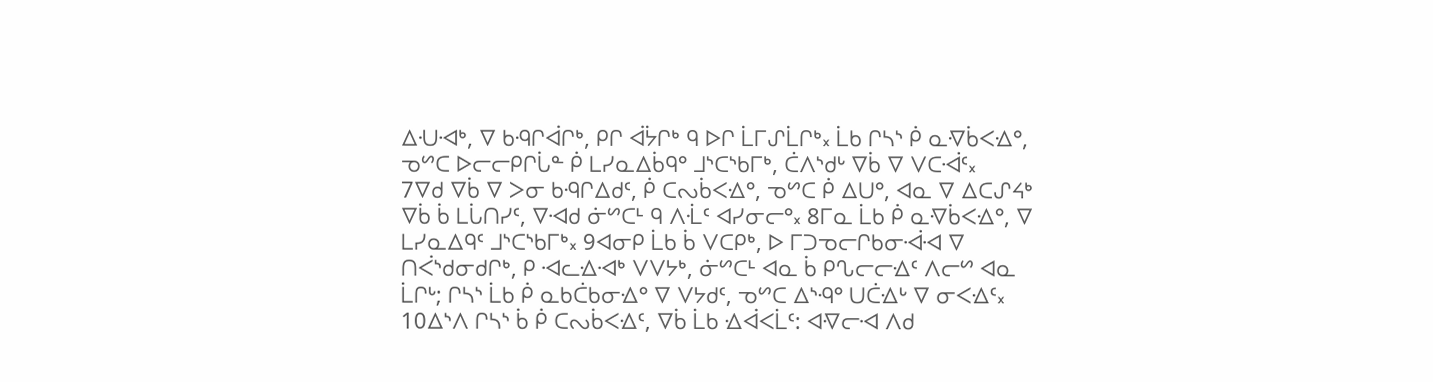ᐃᑗᐗᒃ, ᐁ ᑲᑴᒋᐋᒋᒃ, ᑭᒋ ᐋᔮᒋᒃ ᑫ ᐅᒋ ᒫᒥᔑᒫᒋᒃ᙮ ᒫᑲ ᒋᓴᔅ ᑮ ᓇᐌᑳᐸᐎᐤ, ᓀᔥᑕ ᐅᓕᓕᑭᒋᒑᓐ ᑮ ᒪᓯᓇᐃᑳᑫᐤ ᒧᔅᑕᔅᑲᒥᒃ, ᑖᐱᔅᑯᒡ ᐁᑳ ᐁ ᐯᑕᐙᑦ᙮
7ᐁᑯ ᐁᑳ ᐁ ᐳᓂ ᑲᑴᒋᐃᑯᑦ, ᑮ ᑕᔓᑳᐸᐎᐤ, ᓀᔥᑕ ᑮ ᐃᑌᐤ, ᐊᓇ ᐁ ᐃᑕᔑᔦᒃ ᐁᑳ ᑳ ᒪᒑᑎᓯᑦ, ᐁᐗᑯ ᓃᔥᑕᒻ ᑫ ᐱᒸᑦ ᐊᓯᓂᓕᐤ᙮ 8ᒥᓇ ᒫᑲ ᑮ ᓇᐌᑳᐸᐎᐤ, ᐁ ᒪᓯᓇᐃᑫᑦ ᒧᔅᑕᔅᑲᒥᒃ᙮ 9ᐊᓂᑭ ᒫᑲ ᑳ ᐯᑕᑭᒃ, ᐅ ᒥᑐᓀᓕᒋᑲᓂᐙᐗ ᐁ ᑎᐹᔅᑯᓂᑯᒋᒃ, ᑭ ᐗᓚᐎᐗᒃ ᐯᐯᔭᒃ, ᓃᔥᑕᒻ ᐊᓇ ᑳ ᑭᔐᓕᓕᐎᑦ ᐱᓕᔥ ᐊᓇ ᒫᒋᒡ; ᒋᓴᔅ ᒫᑲ ᑮ ᓇᑲᑖᑲᓂᐎᐤ ᐁ ᐯᔭᑯᑦ, ᓀᔥᑕ ᐃᔅᑴᐤ ᑌᑖᐎᒡ ᐁ ᓂᐸᐎᑦ᙮ 10ᐃᔅᐱ ᒋᓴᔅ ᑳ ᑮ ᑕᔓᑳᐸᐎᑦ, ᐁᑳ ᒫᑲ ᐎᐋᐸᒫᑦ: ᐊᐌᓕᐗ ᐱᑯ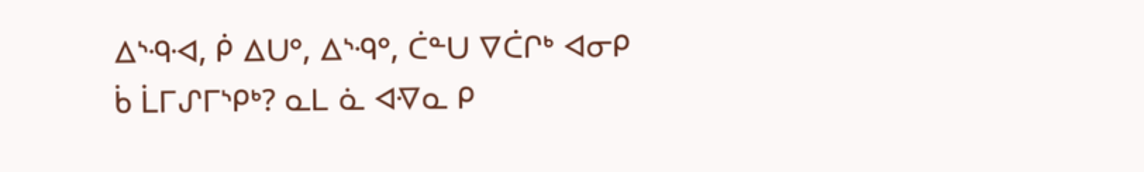ᐃᔅᑴᐗ, ᑮ ᐃᑌᐤ, ᐃᔅᑴᐤ, ᑖᓐᑌ ᐁᑖᒋᒃ ᐊᓂᑭ ᑳ ᒫᒥᔑᒥᔅᑭᒃ? ᓇᒪ ᓈ ᐊᐌᓇ ᑭ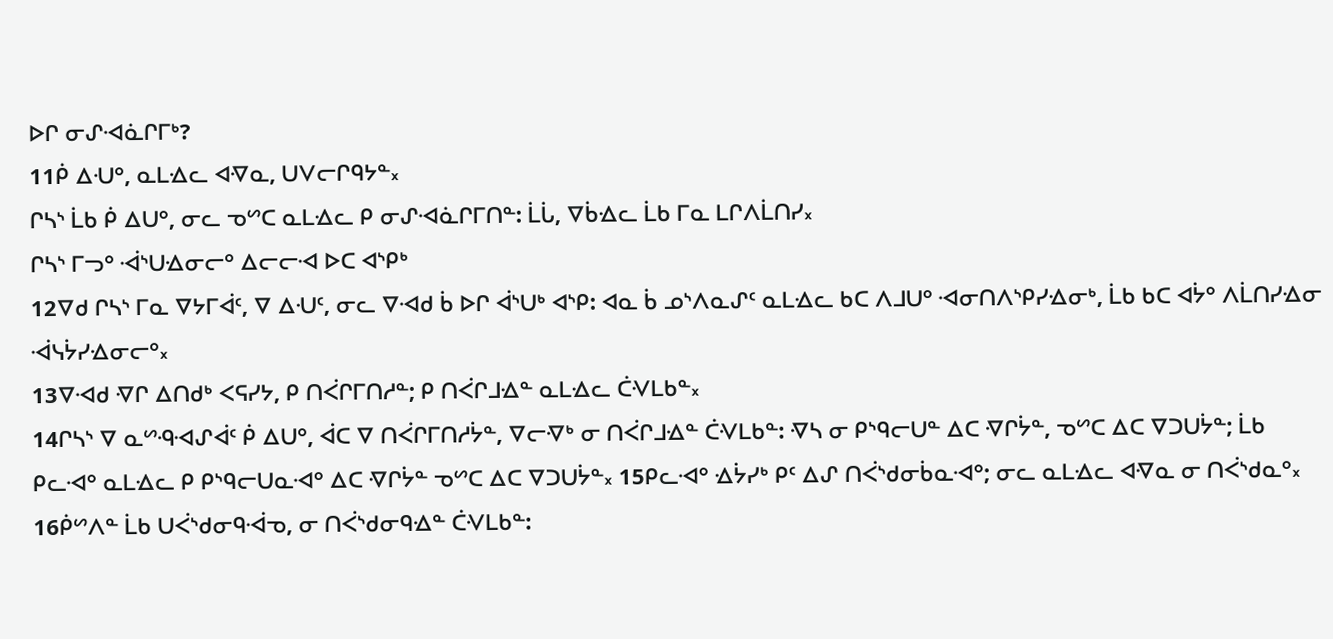ᐅᒋ ᓂᔑᐗᓈᒋᒥᒃ?
11ᑮ ᐃᑗᐤ, ᓇᒪᐎᓚ ᐊᐌᓇ, ᑌᐯᓕᒋᑫᔭᓐ᙮
ᒋᓴᔅ ᒫᑲ ᑮ ᐃᑌᐤ, ᓂᓚ ᓀᔥᑕ ᓇᒪᐎᓚ ᑭ ᓂᔑᐗᓈᒋᒥᑎᓐ: ᒫᒑ, ᐁᑳᐎᓚ ᒫᑲ ᒥᓇ ᒪᒋᐱᒫᑎᓯ᙮
ᒋᓴᔅ ᒥᓓᐤ ᐙᔅᑌᐎᓂᓕᐤ ᐃᓕᓕᐗ ᐅᑕ ᐊᔅᑭᒃ
12ᐁᑯ ᒋᓴᔅ ᒥᓇ ᐁᔭᒥᐋᑦ, ᐁ ᐃᑗᑦ, ᓂᓚ ᐁᐗᑯ ᑳ ᐅᒋ ᐋᔅᑌᒃ ᐊᔅᑭ: ᐊᓇ ᑳ ᓄᔅᐱᓇᔑᑦ ᓇᒪᐎᓚ ᑲᑕ ᐱᒧᑌᐤ ᐗᓂᑎᐱᔅᑭᓯᐎᓂᒃ, ᒫᑲ ᑲᑕ ᐊᔮᐤ ᐱᒫᑎᓯᐎᓂ ᐙᓭᔮᓯᐎᓂᓕᐤ᙮
13ᐁᐗᑯ ᐌᒋ ᐃᑎᑯᒃ ᐸᕋᓯᔭ, ᑭ ᑎᐹᒋᒥᑎᓱᓐ; ᑭ ᑎᐹᒋᒧᐎᓐ ᓇᒪᐎᓚ ᑖᐺᒪᑲᓐ᙮
14ᒋᓴᔅ ᐁ ᓇᔥᑴᐗᔑᐋᑦ ᑮ ᐃᑌᐤ, ᐋᑕ ᐁ ᑎᐹᒋᒥᑎᓱᔮᓐ, ᐁᓕᐌᒃ ᓂ ᑎᐹᒋᒧᐎᓐ ᑖᐺᒪᑲᓐ: ᐌᓴ ᓂ ᑭᔅᑫᓕᑌᓐ ᐃᑕ ᐌᒋᔮᓐ, ᓀᔥᑕ ᐃᑕ ᐁᑐᑌᔮᓐ; ᒫᑲ ᑭᓚᐗᐤ ᓇᒪᐎᓚ ᑭ ᑭᔅᑫᓕᑌᓇᐗᐤ ᐃᑕ ᐌᒋᔮᓐ ᓀᔥᑕ ᐃᑕ ᐁᑐᑌᔮᓐ᙮ 15ᑭᓚᐗᐤ ᐎᔮᓯᒃ ᑭᑦ ᐃᔑ ᑎᐹᔅᑯᓂᑳᓇᐗᐤ; ᓂᓚ ᓇᒪᐎᓚ ᐊᐌᓇ ᓂ ᑎᐹᔅᑯᓇᐤ᙮ 16ᑮᔥᐱᓐ ᒫᑲ ᑌᐹᔅᑯᓂᑫᐙᓀ, ᓂ ᑎᐹᔅᑯᓂᑫᐎᓐ ᑖᐺᒪᑲᓐ: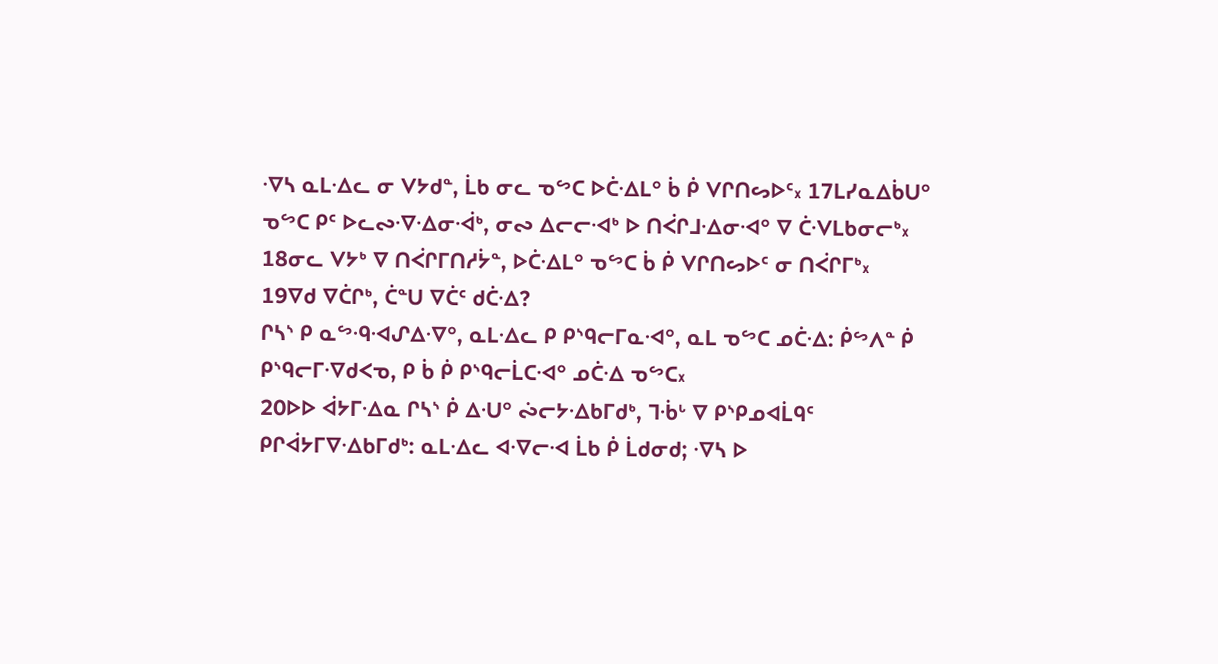ᐌᓴ ᓇᒪᐎᓚ ᓂ ᐯᔭᑯᓐ, ᒫᑲ ᓂᓚ ᓀᔥᑕ ᐅᑖᐎᒪᐤ ᑳ ᑮ ᐯᒋᑎᔕᐅᑦ᙮ 17ᒪᓯᓇᐃᑳᑌᐤ ᓀᔥᑕ ᑭᑦ ᐅᓚᔓᐌᐎᓂᐙᒃ, ᓂᔓ ᐃᓕᓕᐗᒃ ᐅ ᑎᐹᒋᒧᐎᓂᐗᐤ ᐁ ᑖᐺᒪᑲᓂᓕᒃ᙮ 18ᓂᓚ ᐯᔭᒃ ᐁ ᑎᐹᒋᒥᑎᓱᔮᓐ, ᐅᑖᐎᒪᐤ ᓀᔥᑕ ᑳ ᑮ ᐯᒋᑎᔕᐅᑦ ᓂ ᑎᐹᒋᒥᒃ᙮
19ᐁᑯ ᐁᑖᒋᒃ, ᑖᓐᑌ ᐁᑖᑦ ᑯᑖᐎ?
ᒋᓴᔅ ᑭ ᓇᔥᑴᐗᔑᐃᐌᐤ, ᓇᒪᐎᓚ ᑭ ᑭᔅᑫᓕᒥᓇᐗᐤ, ᓇᒪ ᓀᔥᑕ ᓄᑖᐎ: ᑮᔥᐱᓐ ᑮ ᑭᔅᑫᓕᒥᐌᑯᐸᓀ, ᑭ ᑳ ᑮ ᑭᔅᑫᓕᒫᑕᐗᐤ ᓄᑖᐎ ᓀᔥᑕ᙮
20ᐅᐅ ᐋᔭᒥᐎᓇ ᒋᓴᔅ ᑮ ᐃᑗᐤ ᔔᓕᔭᐎᑲᒥᑯᒃ, ᒣᒀᒡ ᐁ ᑭᔅᑭᓄᐊᒫᑫᑦ ᑭᒋᐋᔭᒥᐁᐎᑲᒥᑯᒃ: ᓇᒪᐎᓚ ᐊᐌᓕᐗ ᒫᑲ ᑮ ᒫᑯᓂᑯ; ᐌᓴ ᐅ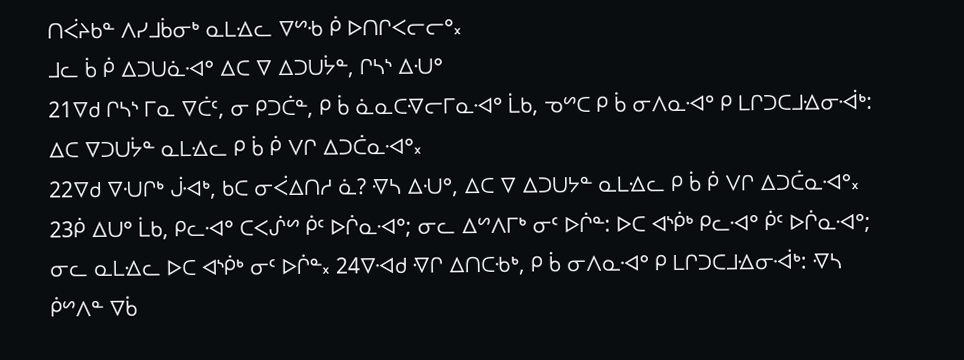ᑎᐹᔨᑲᓐ ᐱᓯᒧᑳᓂᒃ ᓇᒪᐎᓚ ᐁᔥᑾ ᑮ ᐅᑎᒋᐸᓕᓕᐤ᙮
ᒧᓚ ᑳ ᑮ ᐃᑐᑌᓈᐗᐤ ᐃᑕ ᐁ ᐃᑐᑌᔮᓐ, ᒋᓴᔅ ᐃᑗᐤ
21ᐁᑯ ᒋᓴᔅ ᒥᓇ ᐁᑖᑦ, ᓂ ᑭᑐᑖᓐ, ᑭ ᑳ ᓈᓇᑕᐌᓕᒥᓇᐗᐤ ᒫᑲ, ᓀᔥᑕ ᑭ ᑳ ᓂᐱᓇᐗᐤ ᑭ ᒪᒋᑐᑕᒧᐎᓂᐙᒃ: ᐃᑕ ᐁᑐᑌᔮᓐ ᓇᒪᐎᓚ ᑭ ᑳ ᑮ ᐯᒋ ᐃᑐᑖᓇᐗᐤ᙮
22ᐁᑯ ᐁᑗᒋᒃ ᒎᐗᒃ, ᑲᑕ ᓂᐹᐃᑎᓱ ᓈ? ᐌᓴ ᐃᑗᐤ, ᐃᑕ ᐁ ᐃᑐᑌᔭᓐ ᓇᒪᐎᓚ ᑭ ᑳ ᑮ ᐯᒋ ᐃᑐᑖᓇᐗᐤ᙮
23ᑮ ᐃᑌᐤ ᒫᑲ, ᑭᓚᐗᐤ ᑕᐸᔒᔥ ᑮᑦ ᐅᒌᓇᐗᐤ; ᓂᓚ ᐃᔥᐱᒥᒃ ᓂᑦ ᐅᒌᓐ: ᐅᑕ ᐊᔅᑮᒃ ᑭᓚᐗᐤ ᑮᑦ ᐅᒌᓇᐗᐤ; ᓂᓚ ᓇᒪᐎᓚ ᐅᑕ ᐊᔅᑮᒃ ᓂᑦ ᐅᒌᓐ᙮ 24ᐁᐗᑯ ᐌᒋ ᐃᑎᑕᑾᒃ, ᑭ ᑳ ᓂᐱᓇᐗᐤ ᑭ ᒪᒋᑐᑕᒧᐎᓂᐙᒃ: ᐌᓴ ᑮᔥᐱᓐ ᐁᑳ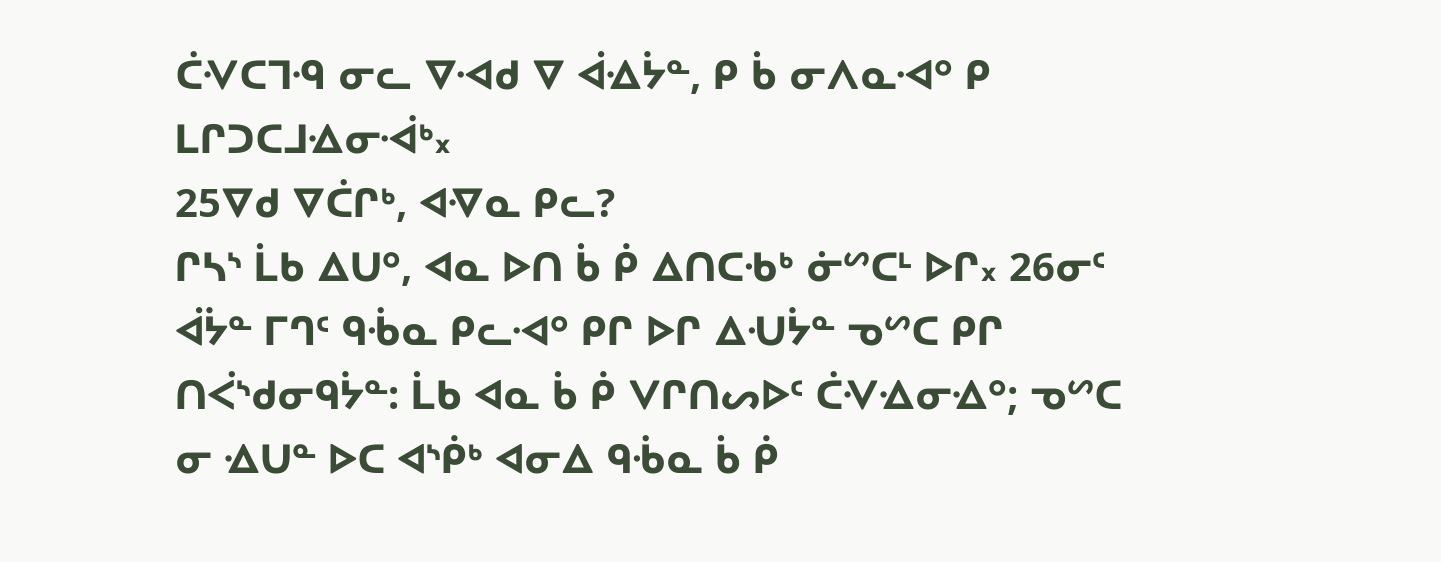ᑖᐺᑕᒣᑴ ᓂᓚ ᐁᐗᑯ ᐁ ᐋᐎᔮᓐ, ᑭ ᑳ ᓂᐱᓇᐗᐤ ᑭ ᒪᒋᑐᑕᒧᐎᓂᐙᒃ᙮
25ᐁᑯ ᐁᑖᒋᒃ, ᐊᐌᓇ ᑭᓚ?
ᒋᓴᔅ ᒫᑲ ᐃᑌᐤ, ᐊᓇ ᐅᑎ ᑳ ᑮ ᐃᑎᑕᑾᒃ ᓃᔥᑕᒻ ᐅᒋ᙮ 26ᓂᑦ ᐋᔮᓐ ᒥᒉᑦ ᑫᒀᓇ ᑭᓚᐗᐤ ᑭᒋ ᐅᒋ ᐃᑗᔮᓐ ᓀᔥᑕ ᑭᒋ ᑎᐹᔅᑯᓂᑫᔮᓐ: ᒫᑲ ᐊᓇ ᑳ ᑮ ᐯᒋᑎᔕᐅᑦ ᑖᐺᐎᓂᐎᐤ; ᓀᔥᑕ ᓂ ᐎᑌᓐ ᐅᑕ ᐊᔅᑮᒃ ᐊᓂᐃ ᑫᒀᓇ ᑳ ᑮ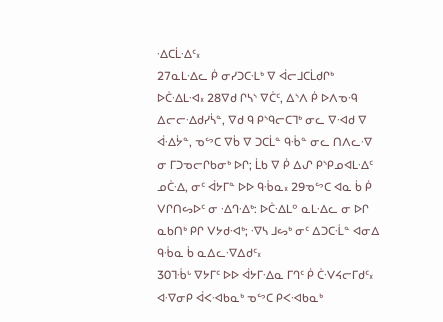ᐎᑕᒫᐎᑦ᙮
27ᓇᒪᐎᓚ ᑮ ᓂᓯᑐᑕᒶᒃ ᐁ ᐋᓕᒧᑕᒫᑯᒋᒃ ᐅᑖᐎᒪᐗ᙮ 28ᐁᑯ ᒋᓴᔅ ᐁᑖᑦ, ᐃᔅᐱ ᑮ ᐅᐱᓀᑴ ᐃᓕᓕᐎᑯᓯᓵᓐ, ᐁᑯ ᑫ ᑭᔅᑫᓕᑕᒣᒃ ᓂᓚ ᐁᐗᑯ ᐁ ᐋᐎᔮᓐ, ᓀᔥᑕ ᐁᑳ ᐁ ᑐᑕᒫᓐ ᑫᒀᓐ ᓂᓚ ᑎᐱᓚᐌ ᓂ ᒥᑐᓀᓕᒋᑲᓂᒃ ᐅᒋ; ᒫᑲ ᐁ ᑮ ᐃᔑ ᑭᔅᑭᓄᐊᒪᐎᑦ ᓄᑖᐎ, ᓂᑦ ᐋᔭᒥᓐ ᐅᐅ ᑫᒀᓇ᙮ 29ᓀᔥᑕ ᐊᓇ ᑳ ᑮ ᐯᒋᑎᔕᐅᑦ ᓂ ᐎᒉᐎᒃ: ᐅᑖᐎᒪᐤ ᓇᒪᐎᓚ ᓂ ᐅᒋ ᓇᑲᑎᒃ ᑭᒋ ᐯᔭᑯᐗᒃ; ᐌᓴ ᒧᔕᒃ ᓂᑦ ᐃᑐᑕᒸᓐ ᐊᓂᐃ ᑫᒀᓇ ᑳ ᓇᐃᓚᐌᐃᑯᑦ᙮
30ᒣᒀᒡ ᐁᔭᒥᑦ ᐅᐅ ᐋᔭᒥᐎᓇ ᒥᒉᑦ ᑮ ᑖᐺᔦᓕᒥᑯᑦ᙮
ᐊᐌᓂᑭ ᐋᐸᐗᑲᓇᒃ ᓀᔥᑕ ᑭᐸᐗᑲᓇᒃ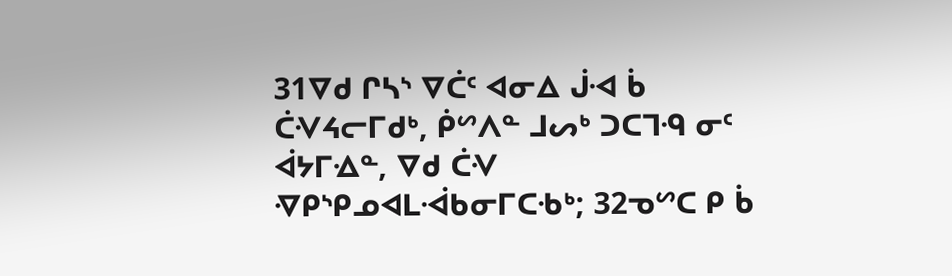31ᐁᑯ ᒋᓴᔅ ᐁᑖᑦ ᐊᓂᐃ ᒎᐗ ᑳ ᑖᐺᔦᓕᒥᑯᒃ, ᑮᔥᐱᓐ ᒧᔕᒃ ᑐᑕᒣᑴ ᓂᑦ ᐋᔭᒥᐎᓐ, ᐁᑯ ᑖᐺ ᐌᑭᔅᑭᓄᐊᒪᐙᑲᓂᒥᑕᑾᒃ; 32ᓀᔥᑕ ᑭ ᑳ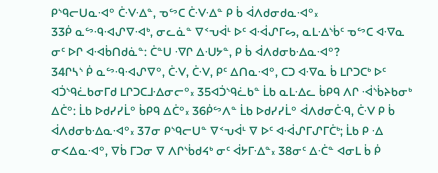ᑭᔅᑫᓕᑌᓇᐗᐤ ᑖᐺᐎᓐ, ᓀᔥᑕ ᑖᐺᐎᓐ ᑭ ᑳ ᐋᐱᑯᓂᑯᓇᐗᐤ᙮
33ᑮ ᓇᔥᑴᐗᔑᐁᐗᒃ, ᓂᓚᓈᓐ ᐁᑉᕃᐋᒻ ᐅᑦ ᐊᐙᔑᒥᔕ, ᓇᒪᐎᔅᑳᑦ ᓀᔥᑕ ᐊᐌᓇ ᓂᑦ ᐅᒋ ᐊᐗᑳᑎᑯᓈᓐ: ᑖᓐᑌ ᐌᒋ ᐃᑗᔭᓐ, ᑭ ᑳ ᐋᐱᑯᓂᑲᐎᓇᐗᐤ?
34ᒋᓴᔅ ᑮ ᓇᔥᑴᐗᔑᐁᐤ, ᑖᐺ, ᑖᐺ, ᑭᑦ ᐃᑎᓇᐗᐤ, ᑕᑐ ᐊᐌᓇ ᑳ ᒪᒋᑐᑕᒃ ᐅᑦ ᐊᑑᔅᑫᓛᑲᓂᒥᑯ ᒪᒋᑐᑕᒧᐎᓂᓕᐤ᙮ 35ᐊᑑᔅᑫᓛᑲᓐ ᒫᑲ ᓇᒪᐎᓚ ᑳᑭᑫ ᐱᒋ ᐙᔅᑳᔨᑲᓂᒃ ᐃᑖᐤ: ᒫᑲ ᐅᑯᓯᓯᒫᐤ ᑳᑭᑫ ᐃᑖᐤ᙮ 36ᑮᔥᐱᓐ ᒫᑲ ᐅᑯᓯᓯᒫᐤ ᐋᐱᑯᓂᑖᑴ, ᑖᐺ ᑭ ᑳ ᐋᐱᑯᓂᑲᐎᓇᐗᐤ᙮ 37ᓂ ᑭᔅᑫᓕᑌᓐ ᐁᑉᕃᐋᒻ ᐁ ᐅᑦ ᐊᐙᔑᒥᔑᒥᑖᒃ; ᒫᑲ ᑭ ᐎ ᓂᐸᐃᓇᐗᐤ, ᐁᑳ ᒥᑐᓂ ᐁ ᐱᒋᔅᑳᑯᔦᒃ ᓂᑦ ᐋᔭᒥᐎᓐ᙮ 38ᓂᑦ ᐃᑣᓐ ᐊᓂᒪ ᑳ ᑮ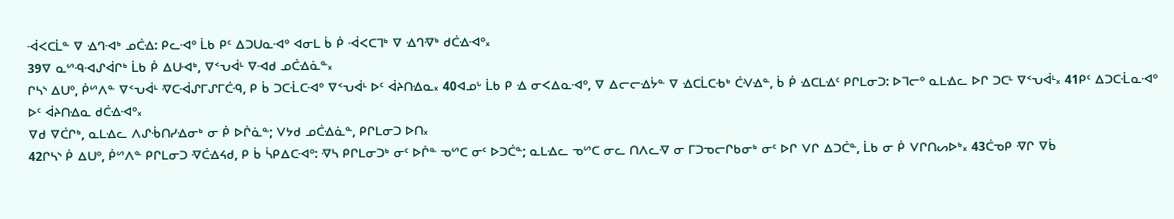ᐙᐸᑕᒫᓐ ᐁ ᐎᒉᐗᒃ ᓄᑖᐎ: ᑭᓚᐗᐤ ᒫᑲ ᑭᑦ ᐃᑐᑌᓇᐗᐤ ᐊᓂᒪ ᑳ ᑮ ᐙᐸᑕᒣᒃ ᐁ ᐎᒉᐌᒃ ᑯᑖᐎᐗᐤ᙮
39ᐁ ᓇᔥᑴᐗᔑᐋᒋᒃ ᒫᑲ ᑮ ᐃᑌᐗᒃ, ᐁᑉᕃᐋᒻ ᐁᐗᑯ ᓄᑖᐎᓈᓐ᙮
ᒋᓴᔅ ᐃᑌᐤ, ᑮᔥᐱᓐ ᐁᑉᕃᐋᒻ ᐌᑕᐙᔑᒥᔑᒥᑖᑴ, ᑭ ᑳ ᑐᑕᒸᑕᐗᐤ ᐁᑉᕃᐋᒻ ᐅᑦ ᐋᔨᑎᐎᓇ᙮ 40ᐊᓄᒡ ᒫᑲ ᑭ ᐎ ᓂᐸᐃᓇᐗᐤ, ᐁ ᐃᓕᓕᐎᔮᓐ ᐁ ᐎᑕᒫᑕᑾᒃ ᑖᐺᐎᓐ, ᑳ ᑮ ᐎᑕᒪᐎᑦ ᑭᒋᒪᓂᑐ: ᐅᒣᓕᐤ ᓇᒪᐎᓚ ᐅᒋ ᑐᑕᒻ ᐁᑉᕃᐋᒻ᙮ 41ᑭᑦ ᐃᑐᑕᒸᓇᐗᐤ ᐅᑦ ᐋᔨᑎᐎᓇ ᑯᑖᐎᐗᐤ᙮
ᐁᑯ ᐁᑖᒋᒃ, ᓇᒪᐎᓚ ᐱᔑᒀᑎᓯᐎᓂᒃ ᓂ ᑮ ᐅᒌᓈᓐ; ᐯᔭᑯ ᓄᑖᐎᓈᓐ, ᑭᒋᒪᓂᑐ ᐅᑎ᙮
42ᒋᓴᔅ ᑮ ᐃᑌᐤ, ᑮᔥᐱᓐ ᑭᒋᒪᓂᑐ ᐌᑖᐎᔦᑯ, ᑭ ᑳ ᓵᑭᐃᑕᐗᐤ: ᐌᓴ ᑭᒋᒪᓂᑐᒃ ᓂᑦ ᐅᒌᓐ ᓀᔥᑕ ᓂᑦ ᐅᑐᑖᓐ; ᓇᒪᐎᓚ ᓀᔥᑕ ᓂᓚ ᑎᐱᓚᐌ ᓂ ᒥᑐᓀᓕᒋᑲᓂᒃ ᓂᑦ ᐅᒋ ᐯᒋ ᐃᑐᑖᓐ, ᒫᑲ ᓂ ᑮ ᐯᒋᑎᔕᐅᒃ᙮ 43ᑖᓀᑭ ᐌᒋ ᐁᑳ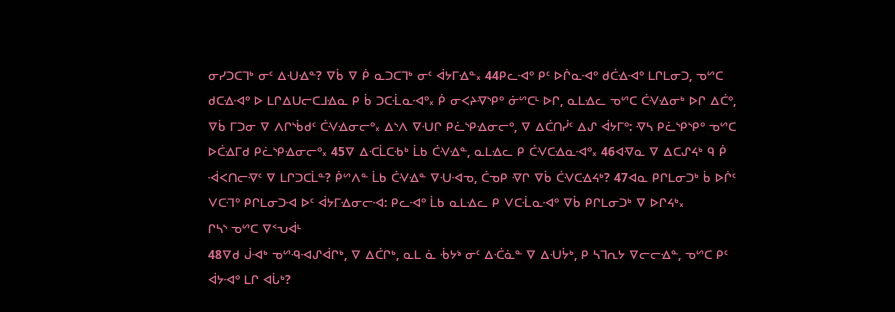ᓂᓯᑐᑕᒣᒃ ᓂᑦ ᐃᑗᐎᓐ? ᐁᑳ ᐁ ᑮ ᓇᑐᑕᒣᒃ ᓂᑦ ᐋᔭᒥᐎᓐ᙮ 44ᑭᓚᐗᐤ ᑭᑦ ᐅᒌᓇᐗᐤ ᑯᑖᐎᐗᐤ ᒪᒋᒪᓂᑐ, ᓀᔥᑕ ᑯᑕᐎᐗᐤ ᐅ ᒪᒋᐃᑌᓕᑕᒧᐎᓇ ᑭ ᑳ ᑐᑕᒸᓇᐗᐤ᙮ ᑮ ᓂᐸᔨᐌᔅᑭᐤ ᓃᔥᑕᒻ ᐅᒋ, ᓇᒪᐎᓚ ᓀᔥᑕ ᑖᐺᐎᓂᒃ ᐅᒋ ᐃᑖᐤ, ᐁᑳ ᒥᑐᓂ ᐁ ᐱᒋᔅᑳᑯᑦ ᑖᐺᐎᓂᓕᐤ᙮ ᐃᔅᐱ ᐁᑗᒋ ᑭᓛᔅᑭᐎᓂᓕᐤ, ᐁ ᐃᑖᑎᓰᑦ ᐃᔑ ᐋᔭᒥᐤ: ᐌᓴ ᑭᓛᔅᑭᔅᑭᐤ ᓀᔥᑕ ᐅᑖᐎᒥᑯ ᑭᓛᔅᑭᐎᓂᓕᐤ᙮ 45ᐁ ᐃᑡᒫᑕᑾᒃ ᒫᑲ ᑖᐺᐎᓐ, ᓇᒪᐎᓚ ᑭ ᑖᐺᑕᐎᓇᐗᐤ᙮ 46ᐊᐌᓇ ᐁ ᐃᑕᔑᔦᒃ ᑫ ᑮ ᐙᐸᑎᓕᐌᑦ ᐁ ᒪᒋᑐᑕᒫᓐ? ᑮᔥᐱᓐ ᒫᑲ ᑖᐺᐎᓐ ᐁᑗᐗᓀ, ᑖᓀᑭ ᐌᒋ ᐁᑳ ᑖᐺᑕᐎᔦᒃ? 47ᐊᓇ ᑭᒋᒪᓂᑐᒃ ᑳ ᐅᒌᑦ ᐯᑕᒬᐤ ᑭᒋᒪᓂᑐᐗ ᐅᑦ ᐋᔭᒥᐎᓂᓕᐗ: ᑭᓚᐗᐤ ᒫᑲ ᓇᒪᐎᓚ ᑭ ᐯᑕᒸᓇᐗᐤ ᐁᑳ ᑭᒋᒪᓂᑐᒃ ᐁ ᐅᒋᔦᒃ᙮
ᒋᓴᔅ ᓀᔥᑕ ᐁᑉᕃᐋᒻ
48ᐁᑯ ᒎᐗᒃ ᓀᔥᑴᐗᔑᐋᒋᒃ, ᐁ ᐃᑖᒋᒃ, ᓇᒪ ᓈ ᒀᔭᔉ ᓂᑦ ᐃᑣᓈᓐ ᐁ ᐃᑗᔮᒃ, ᑭ ᓴᒣᕆᔭ ᐁᓕᓕᐎᓐ, ᓀᔥᑕ ᑭᑦ ᐋᔭᐗᐤ ᒪᒋ ᐊᒑᒃ?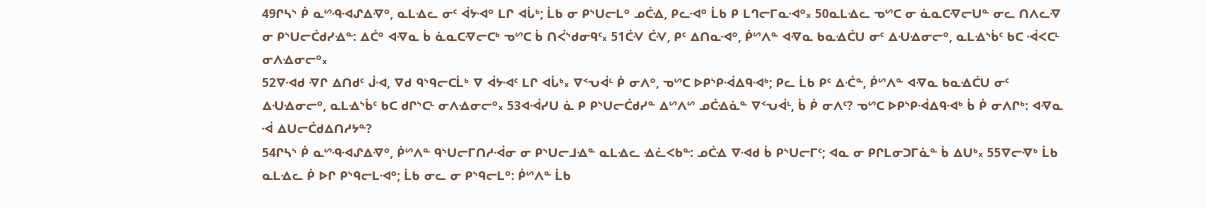49ᒋᓴᔅ ᑮ ᓇᔥᑴᐗᔑᐃᐌᐤ, ᓇᒪᐎᓚ ᓂᑦ ᐋᔭᐗᐤ ᒪᒋ ᐊᒑᒃ; ᒫᑲ ᓂ ᑭᔅᑌᓕᒪᐤ ᓄᑖᐎ, ᑭᓚᐗᐤ ᒫᑲ ᑭ ᒪᒉᓕᒥᓇᐗᐤ᙮ 50ᓇᒪᐎᓚ ᓀᔥᑕ ᓂ ᓈᓇᑕᐌᓕᑌᓐ ᓂᓚ ᑎᐱᓚᐌ ᓂ ᑭᔅᑌᓕᑖᑯᓯᐎᓐ: ᐃᑖᐤ ᐊᐌᓇ ᑳ ᓈᓇᑕᐌᓕᑕᒃ ᓀᔥᑕ ᑳ ᑎᐹᔅᑯᓂᑫᑦ᙮ 51ᑖᐺ ᑖᐺ, ᑭᑦ ᐃᑎᓇᐗᐤ, ᑮᔥᐱᓐ ᐊᐌᓇ ᑲᓇᐎᑖᑌ ᓂᑦ ᐃᑗᐎᓂᓕᐤ, ᓇᒪᐎᔅᑳᑦ ᑲᑕ ᐙᐸᑕᒻ ᓂᐱᐎᓂᓕᐤ᙮
52ᐁᐗᑯ ᐌᒋ ᐃᑎᑯᑦ ᒎᐗ, ᐁᑯ ᑫᔅᑫᓕᑕᒫᒃ ᐁ ᐋᔭᐗᑦ ᒪᒋ ᐊᒑᒃ᙮ ᐁᑉᕃᐋᒻ ᑮ ᓂᐱᐤ, ᓀᔥᑕ ᐅᑭᔅᑭᐙᐃᑫᐗᒃ; ᑭᓚ ᒫᑲ ᑭᑦ ᐃᑣᓐ, ᑮᔥᐱᓐ ᐊᐌᓇ ᑲᓇᐎᑖᑌ ᓂᑦ ᐃᑗᐎᓂᓕᐤ, ᓇᒪᐎᔅᑳᑦ ᑲᑕ ᑯᒋᔅᑕᒻ ᓂᐱᐎᓂᓕᐤ᙮ 53ᐊᐙᓯᑌ ᓈ ᑭ ᑭᔅᑌᓕᑖᑯᓯᓐ ᐃᔥᐱᔥ ᓄᑖᐎᓈᓐ ᐁᑉᕃᐋᒻ, ᑳ ᑮ ᓂᐱᑦ? ᓀᔥᑕ ᐅᑭᔅᑭᐙᐃᑫᐗᒃ ᑳ ᑮ ᓂᐱᒋᒃ: ᐊᐌᓇ ᐙ ᐃᑌᓕᑖᑯᐃᑎᓱᔭᓐ?
54ᒋᓴᔅ ᑮ ᓇᔥᑴᐗᔑᐃᐌᐤ, ᑮᔥᐱᓐ ᑫᔅᑌᓕᒥᑎᓱᐙᓂ ᓂ ᑭᔅᑌᓕᒧᐎᓐ ᓇᒪᐎᓚ ᐎᓛᐸᑲᓐ: ᓄᑖᐎ ᐁᐗᑯ ᑳ ᑭᔅᑌᓕᒥᑦ; ᐊᓇ ᓂ ᑭᒋᒪᓂᑐᒥᓈᓐ ᑳ ᐃᑌᒃ᙮ 55ᐁᓕᐌᒃ ᒫᑲ ᓇᒪᐎᓚ ᑮ ᐅᒋ ᑭᔅᑫᓕᒪᐗᐤ; ᒫᑲ ᓂᓚ ᓂ ᑭᔅᑫᓕᒪᐤ: ᑮᔥᐱᓐ ᒫᑲ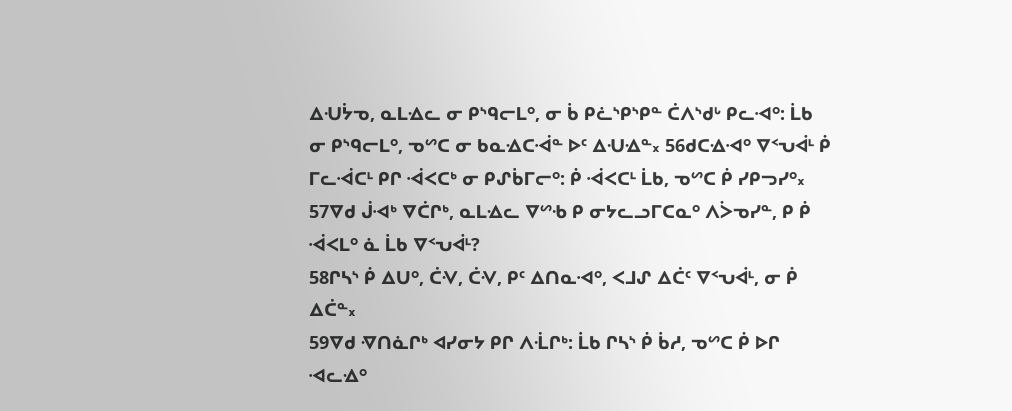ᐃᑗᔮᓀ, ᓇᒪᐎᓚ ᓂ ᑭᔅᑫᓕᒪᐤ, ᓂ ᑳ ᑭᓛᔅᑭᔅᑭᓐ ᑖᐱᔅᑯᒡ ᑭᓚᐗᐤ: ᒫᑲ ᓂ ᑭᔅᑫᓕᒪᐤ, ᓀᔥᑕ ᓂ ᑲᓇᐎᑕᐙᓐ ᐅᑦ ᐃᑗᐎᓐ᙮ 56ᑯᑕᐎᐗᐤ ᐁᑉᕃᐋᒻ ᑮ ᒥᓚᐙᑕᒻ ᑭᒋ ᐙᐸᑕᒃ ᓂ ᑭᔑᑳᒥᓕᐤ: ᑮ ᐙᐸᑕᒻ ᒫᑲ, ᓀᔥᑕ ᑮ ᓯᑭᓓᓯᐤ᙮
57ᐁᑯ ᒎᐗᒃ ᐁᑖᒋᒃ, ᓇᒪᐎᓚ ᐁᔥᑾ ᑭ ᓂᔭᓚᓗᒥᑕᓇᐤ ᐱᐴᓀᓯᓐ, ᑭ ᑮ ᐙᐸᒪᐤ ᓈ ᒫᑲ ᐁᑉᕃᐋᒻ?
58ᒋᓴᔅ ᑮ ᐃᑌᐤ, ᑖᐺ, ᑖᐺ, ᑭᑦ ᐃᑎᓇᐗᐤ, ᐸᒧᔑ ᐃᑖᑦ ᐁᑉᕃᐋᒻ, ᓂ ᑮ ᐃᑖᓐ᙮
59ᐁᑯ ᐌᑎᓈᒋᒃ ᐊᓯᓂᔭ ᑭᒋ ᐱᒸᒋᒃ: ᒫᑲ ᒋᓴᔅ ᑮ ᑳᓱ, ᓀᔥᑕ ᑮ ᐅᒋ ᐗᓚᐎᐤ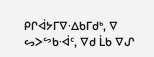ᑭᒋᐋᔭᒥᐁᐎᑲᒥᑯᒃ, ᐁ ᔕᐳᔥᑲᐙᑦ, ᐁᑯ ᒫᑲ ᐁᔑ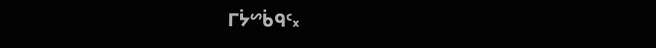ᒥᔮᔥᑳᑫᑦ᙮